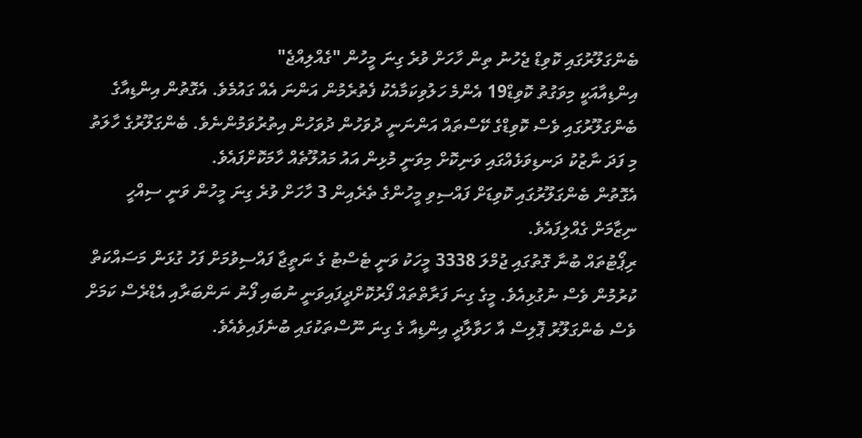ބެންގަލޫރުގައި ކޮވިޑް ޖެހުނު ތިން ހާހަށް ވުރެ ގިނަ މީހުން "ގެއްލިއްޖެ"
އިންޑިއާއަކީ މިވަގުތު ކޮވިޑް19 އެންމެ ހަލުވިކަމާއެކު ފެތުރެމުން އަންނަ އެއް ގައުމެވެ. އެގޮތުން އިންޑިއާގެ ބެންގަލޫރުގައި ވެސް ކޮވިޑްގެ ކޭސްތައް އަންނަނީ ދުވަހުން ދުވަހުން އިތުރުވަމުންނެވެ. ބެންގަލޫރުގެ ހާލަތު މި ފަދަ ނާޒުކު ދަނޑިވަޅެއްގައި ވަނިކޮށް މިވަނީ މުޅިން އައު މައުލޫތެއް ހާމަކޮށްފައެވެ.
އެގޮތުން ބެންގަލޫރުގައި ކޮވިޑަށް ފައްސިވި މީހުންގެ ތެރެއިން 3 ހާހަށް ވުރެ ގިނަ މީހުން ވަނީ ސިއްހީ ނިޒާމަށް ގެއްލިފައެވެ.
ރިޕޯޓުތައް ބުނާ ގޮތުގައި ޖުމްލަ 3338 މީހަކު ވަނީ ޓެސްޓު ގެ ނަތީޖާ ފައްސިވުމަށް ފަހު ގުޅަން މަސައްކަތް ކުރުމުން ވެސް ނުގުޅިއެވެ. މީގެ ގިނަ ފަރާތްތައް ފޯރުކޮށްދީފައިވަނީ ނުބައި ފޯނު ނަންބަރާއި އެޑްރެސް ކަމަށް ވެސް ބެންގަލޫރު ޕޮލިސް އާ ހަވާލާދީ އިންޑިއާ ގެ ގިނަ ނޫސްތަކުގައި ބުނެފައިވެއެވެ.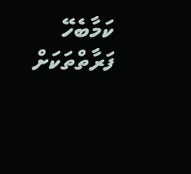ކަމާބެހޭ ފަރާތްތަކަށް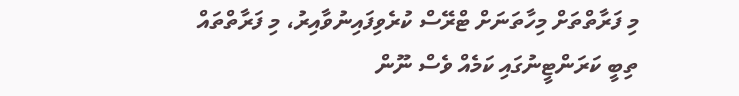މި ފަރާތްތަށް މިހާތަނަށް ޓްރޭސް ކުރެވިފައިނުވާއިރު، މި ފަރާތްތައް ތިބީ ކަރަންޓީނުގައި ކަމެއް ވެސް ނޫން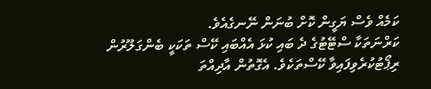ކަމެއް ވެސް ޔަގީން ކޮށް ބުނަން ނޭނގެއެވެ.
ކަރްނަތަކާ ސްޓޭޓުގެ ދެ ބައި ކުޅަ އެއްބައި ކޭސް ތަކަކީ ބެންގަލޫރުން ރިޕޯޓުކުރެވިފައިވާ ކޭސްތަކެވެ. އެގޮތުން އާދިއްތަ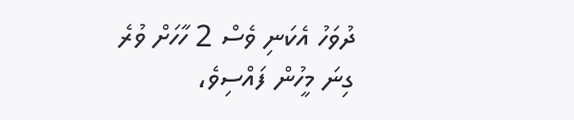ދުވަހު އެކަނި ވެސް 2 ހާހަށް ވުރެ ގިނަ މީހުން ފައްސިވެ،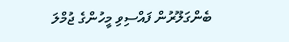ބެންގަލޫރުން ފައްސިވި މީހުންގެ ޖުމްލަ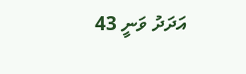އަދަދު ވަނީ 43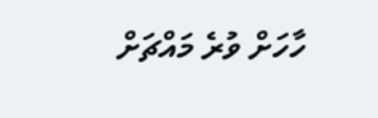ހާހަށް ވުރެ މައްޗަށް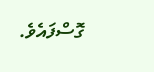ގޮސްފައެވެ.